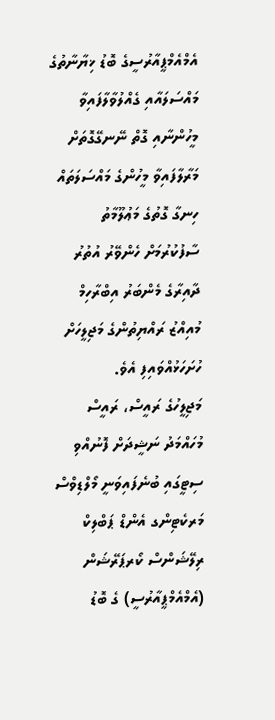އެމްއެމްޕީއާރުސީގެ ބޮޑު ޚިޔާނާތުގެ މައްސަލައާއި ގެއްލުވާލާފައިވާ މީހުންނާއި ގޮތް ނޭނގޭގޮތަށް މަރާލާފައިވާ މީހުންގެ މައްސަލަތައް ހިނގާ ގޮތުގެ މަޢުލޫމާތު ސާފުކުރުމަށް ހެންވޭރު އުތުރު ދާއިރާގެ މެންބަރު އިބްރާހިމް މުއިއްޒު ރައްޔިތުންގެ މަޖިލީހަށް ހުށަހަޅުއްވައިފި އެވެ.
މަޖިލީހުގެ ރައީސް، ރައީސް މުހައްމަދު ނަޝީދަށް ފޮނުއްވި ސިޓީގައި ބުނެފައިވަނީ މޯލްޑިވްސް މަރކެޓިންގ އެންޑް ޕަބްލިކް ރިލޭޝަންސް ކޯރޕަރޭޝަން (އެމްއެމްޕީއާރުސީ) ގެ ބޮޑު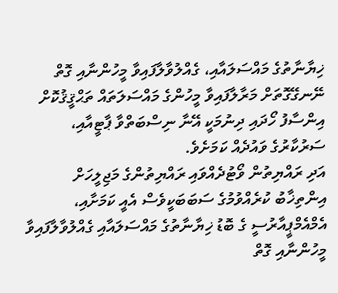ޚިޔާނާތުގެ މައްސަލައާއި، ގެއްލުވާލާފައިވާ މީހުންނާއި ގޮތް ނޭނގޭގޮތަށް މަރާލާފައިވާ މީހުންގެ މައްސަލަތައް ތަޙްޤީޤުކޮށް އިންސާފު ހޯދައި ދިނުމަކީ އޭނާ ނިސްބަތްވާ ޕާޓީއާއި، ސަރުކާރުގެ ވައުދެއް ކަމަށެވެ.
އަދި ރައްޔިތުން ވޯޓުދެއްވައި ރައްޔިތުންގެ މަޖިލީހަށް އިންތިޚާބު ކުރެއްވުމުގެ ސަބަބަކީވެސް އެއީ ކަމަށާއި، އެމްއެމްޕީއާރުސީ ގެ ބޮޑު ޚިޔާނާތުގެ މައްސަލައާއި ގެއްލުވާލާފައިވާ މީހުންނާއި ގޮތް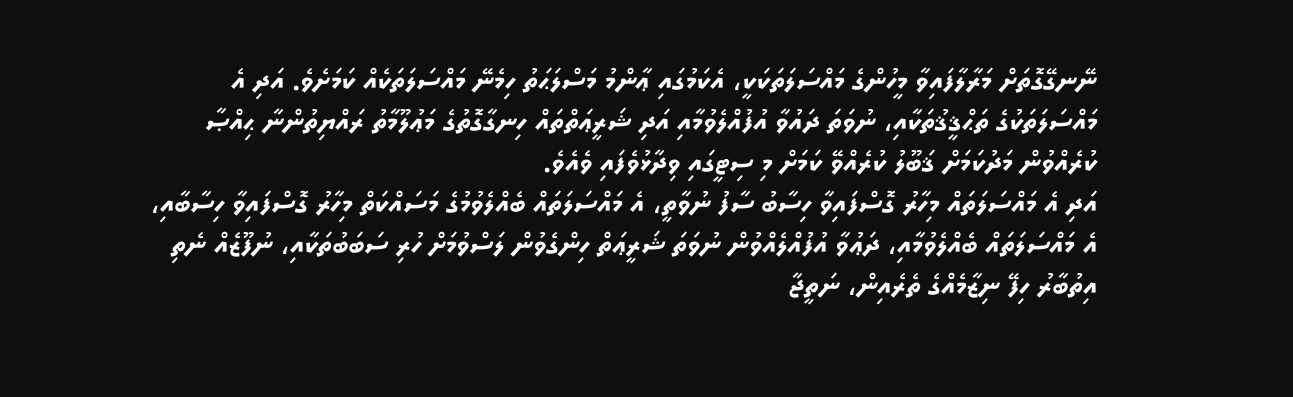ނޭނގޭގޮތަށް މަރާލާފައިވާ މީހުންގެ މައްސަލަތަކަކީ، އެކަމުގައި ޢާންމު މަސްލަޙަތު ހިމެނޭ މައްސަލަތަކެއް ކަމަށެވެ. އަދި އެ މައްސަލަތަކުގެ ތަޙްޤީޤުތަކާއި، ނުވަތަ ދައުވާ އުފުއްލެވުމާއި އަދި ޝަރީޢަތްތައް ހިނގާގޮތުގެ މަޢުލޫމާތު ރައްޔިތުންނާ ޙިއްޞާ ކުރެއްވުން މަދުކަމަށް ޤަބޫލު ކުރެއްވޭ ކަމަށް މި ސިޓީގައި ވިދާޅުވެފައި ވެއެވެ.
އަދި އެ މައްސަލަތައް މިހާރު ގޮސްފައިވާ ހިސާބު ސާފު ނުވާތީ، އެ މައްސަލަތައް ބެއްލެވުމުގެ މަސައްކަތް މިހާރު ގޮސްފައިވާ ހިސާބާއި، އެ މައްސަލަތައް ބެއްލެވުމާއި، ދަޢުވާ އުފުއްލެއްވުން ނުވަތަ ޝަރީޢަތް ހިންގެވުން ލަސްވުމަށް ހުރި ސަބަބުތަކާއި، ނުފޫޒެއް ނެތި އިތުބާރު ހިފޭ ނިޒާމެއްގެ ތެރެއިން، ނަތީޖާ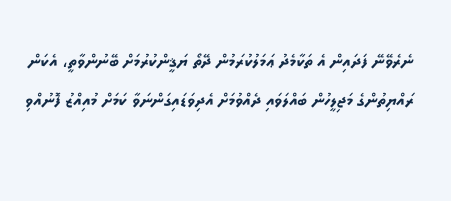ނެރެވޭނޭ ފަދައިން އެ ތަކާމެދު ޢަމަލުކުރަމުން ދޭތޯ ޔަޤީންކުރުމަށް ބޭނުންވާތީ، އެކަން ރައްޔިތުންގެ މަޖިލީހުން ބައްލަވައި ދެއްވުމަށް އެދިވަޑައިގަންނަވާ ކަމަށް މުއިއްޒު ފޮނުއްވި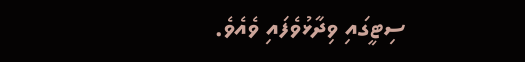ސިޓީގައި ވިދާޅުވެފައި ވެއެވެ.